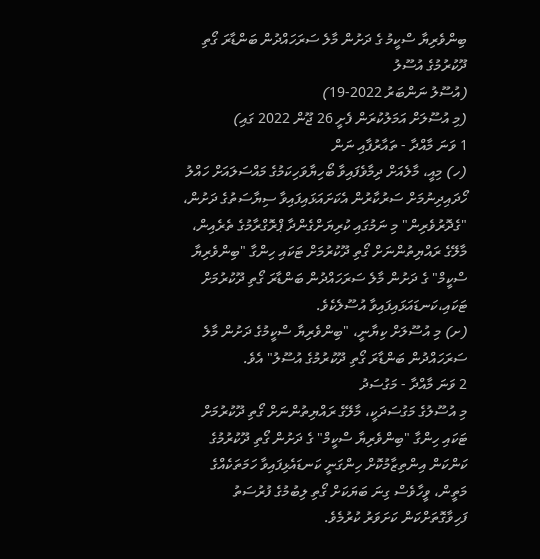ބިންވެރިޔާ ސްކީމު ގެ ދަށުން މާލެ ސަރަހައްދުން ބަންޑާރަ ގޯތި ދޫކުރުމުގެ އުސޫލު
(އުސޫލު ނަންބަރު 2022-19)
(މި އުސޫލަށް އަމަލުކުރަން ފެށީ 26 ޖޫން 2022 ގައި)
1 ވަނަ މާއްދާ - ތައާރުފާއި ނަން
(ހ) މިއީ، މާލެއަށް ދިމާވެފައިވާ ބޯހިޔާވަހިކަމުގެ މައްސަލައަށް ހައްލު ހޯދައިދިނުމަށް ސަރުކާރުން އެކަށައަޅައިފައިވާ ސިޔާސަތުގެ ދަށުން، "ގެދޮރުވެރިން" މި ނަމުގައި ކުރިޔަށްގެންދާ ޕްރޮގްރާމުގެ ތެރެއިން، މާލޭގެ ރައްޔިތުންނަށް ގޯތި ދޫކުރުމަށް ޓަކައި ހިންގާ "ބިންވެރިޔާ ސްކީމް" ގެ ދަށުން މާލެ ސަރަހައްދުން ބަންޑާރަ ގޯތި ދޫކުރުމަށް ޓަކައި،ކަނޑައަޅައިފައިވާ އުސޫލެކެވެ.
(ށ) މި އުސޫލަށް ކިޔާނީ، "ބިންވެރިޔާ ސްކީމުގެ ދަށުން މާލެ ސަރަހައްދުން ބަންޑާރަ ގޯތި ދޫކުރުމުގެ އުސޫލު" އެވެ.
2 ވަނަ މާއްދާ - މަގުސަދު
މި އުސޫލުގެ މަގުސަދަކީ، މާލޭގެ ރައްޔިތުންނަށް ގޯތި ދޫކުރުމަށް ޓަކައި ހިންގާ "ބިންވެރިޔާ ސްކީމް" ގެ ދަށުން ގޯތި ދޫކުރުމުގެ ކަންކަން އިންތިޒާމުކޮށް ހިންގަނީ ކަނޑައެޅިފައިވާ ހަމަތަކެއްގެ މަތީން، ވީހާވެސް ގިނަ ބަޔަކަށް ގޯތި ލިބުމުގެ ފުރުސަތު ފަހިވާގޮތަށްކަން ކަށަވަރު ކުރުމެވެ.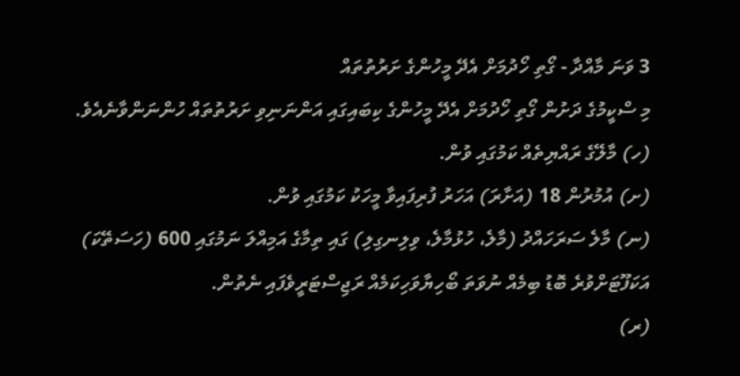3 ވަނަ މާއްދާ - ގޯތި ހޯދުމަށް އެދޭ މީހުންގެ ށަރުތުތައް
މި ސްކީމުގެ ދަށުން ގޯތި ހޯދުމަށް އެދޭ މީހުންގެ ކިބައިގައި އަންނަނިވި ށަރުތުތައް ހުންނަންވާނެއެވެ.
(ހ) މާލޭގެ ރައްޔިތެއް ކަމުގައި ވުން.
(ށ) އުމުރުން 18 (އަށާރަ) އަހަރު ފުރިފައިވާ މީހަކު ކަމުގައި ވުން.
(ނ) މާލެ ސަރަހައްދު (މާލެ، ހުޅުމާލެ، ވިލިނގިލި) ގައި ތިމާގެ އަމިއްލަ ނަމުގައި 600 (ހަސަތޭކަ) އަކަފޫޓަށްވުރެ ބޮޑު ބިމެއް ނުވަތަ ބޯހިޔާވަހިކަމެއް ރަޖިސްޓަރީވެފައި ނެތުން.
(ރ)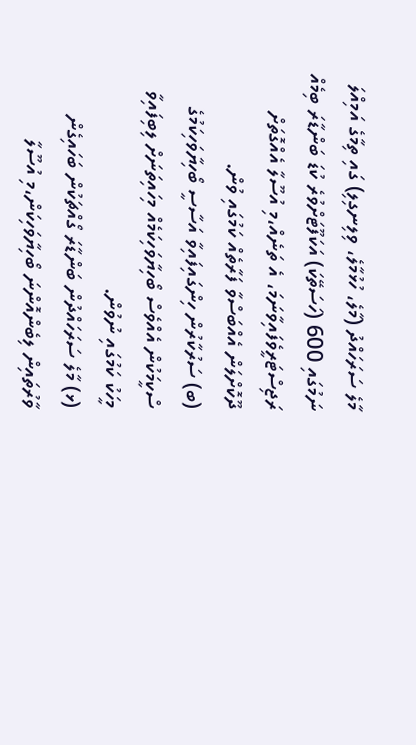މާލެ ސަރަހައްދު (މާލެ، ހުޅުމާލެ، ވިލިނގިލި) ގައި ތިމާގެ އަމިއްލަ ނަމުގައި 600 (ހަސަތޭކަ) އަކަފޫޓަށްވުރެ ކުޑަ ބަންޑާރަ ބިމެއް ރަޖިސްޓަރީވެފައިވާނަމަ، އެ ތަނެއް،މި އުސޫލާ އެއްގޮތަށް ދޫކޮށްލަން އެއްބަސްވާ ފަރާތެއް ކަމުގައި ވުން.
(ބ) ސަރުކާރުން ހިންގައިފައިވާ އަސާސީ ބޯހިޔާވަހިކަމުގެ ސްކީމަކުން އެއްވެސް ބޯހިޔާވަހިކަމެއް މިހައިތަނަށް ލިބިފައިވާ މީހަކު ކަމުގައި ނުވުން.
(ޅ) މާލެ ސަރަހައްދުން ބަންޑާރަ ގޯއްޗަކުން ބަހައިގެން ވާރުތައިން ލިބެންއޮންނަ ބޯހިޔާވަހިކަން،މި އުސޫލާ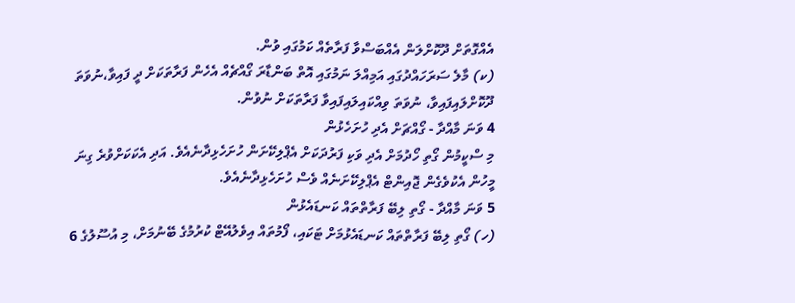އެއްގޮތަށް ދޫކޮށްލަން އެއްބަސްވާ ފަރާތެއް ކަމުގައި ވުން.
(ކ) މާލެ ސަރަހައްދުގައި އަމިއްލަ ނަމުގައި އޮތް ބަންޑާރަ ގޯއްޗެއް އެހެން ފަރާތަކަށް ދީ ފައިވާ،ނުވަތަ ދޫކޮށްލައިފައިވާ، ނުވަތަ ވިއްކައިލައިފައިވާ ފަރާތަކަށް ނުވުން.
4 ވަނަ މާއްދާ - ގޯއްޗަށް އެދި ހުށަހެޅުން
މި ސްކީމުން ގޯތި ހޯދުމަށް އެދި ވަކި ފަރުދަކަށް އެޕްލިކޭށަން ހުށަހެޅިދާނެއެވެ. އަދި އެކަކަށްވުރެ ގިނަ މީހުން އެކުވެގެން ޖޮއިންޓް އެޕްލިކޭށަނެއް ވެސް ހުށަހެޅިދާނެއެވެ.
5 ވަނަ މާއްދާ - ގޯތި ލިބޭ ފަރާތްތައް ކަނޑައެޅުން
(ހ) ގޯތި ލިބޭ ފަރާތްތައް ކަނޑައެޅުމަށް ޓަކައި، ފޯމުތައް އިވެލުއޭޓް ކުރުމުގެ ބޭނުމަށް، މި އުސޫލުގެ 6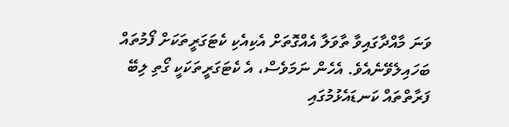ވަނަ މާއްދާގައިވާ ތާވަލާ އެއްގޮތަށް އެކިއެކި ކެޓަގަރީތަކަށް ފޯމުތައް ބަހައިލެވޭނެއެވެ. އެހެން ނަމަވެސް، އެ ކެޓަގަރީތަކަކީ ގޯތި ލިބޭ ފަރާތްތައް ކަނޑައެޅުމުގައި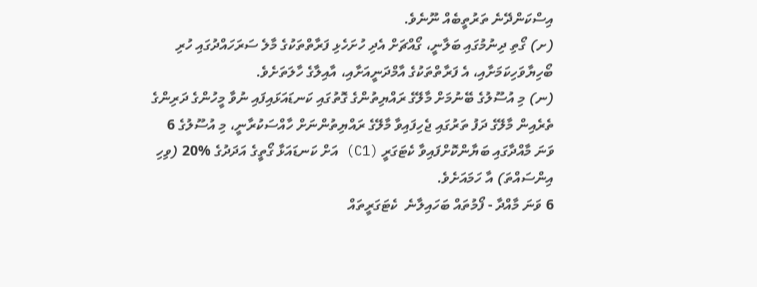އިސްކަންދޭނެ ތަރުތީބެއް ނޫނެވެ.
(ށ) ގޯތި ދިނުމުގައި ބަލާނީ، ގޯއްޗަށް އެދި ހުށަހެޅި ފަރާތްތަކުގެ މާލެ ސަރަހައްދުގައި ހުރި ބޯހިޔާވަހިކަމަށާއި، އެ ފަރާތްތަކުގެ އާމްދަނީއަށާއި، އާއިލާގެ ހާލަތަށެވެ.
(ނ) މި އުސޫލުގެ ބޭނުމަށް މާލޭގެ ރައްޔިތުންގެ ގޮތުގައި ކަނޑައަޅައިފައި ނުވާ މީހުންގެ ދަރިންގެ ތެރެއިން މާލޭގެ ދަފު ތަރުގައި ޖެހިފައިވާ މާލޭގެ ރައްޔިތުންނަށް ހާއްސަކުރާނީ، މި އުސޫލުގެ 6 ވަނަ މާއްދާގައި ބަޔާންކޮށްފައިވާ ކެޓަގަރީ (C1) އަށް ކަނޑައަޅާ ގޯތީގެ އަދަދުގެ %20 (ވިހި އިންސައްތަ) އާ ހަމައަށެވެ.
6 ވަނަ މާއްދާ - ފޯމުތައް ބަހައިލާނެ  ކެޓަގަރީތައް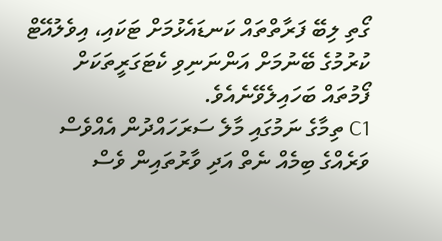ގޯތި ލިބޭ ފަރާތްތައް ކަނޑައެޅުމަށް ޓަކައި، އިވެލުއޭޓް ކުރުމުގެ ބޭނުމަށް އަންނަނިވި ކެޓަގަރީތަކަށް ފޯމުތައް ބަހައިލެވޭނެއެވެ.
C1 ތިމާގެ ނަމުގައި މާލެ ސަރަހައްދުން އެއްވެސް ވަރެއްގެ ބިމެއް ނެތް އަދި ވާރުތައިން ވެސް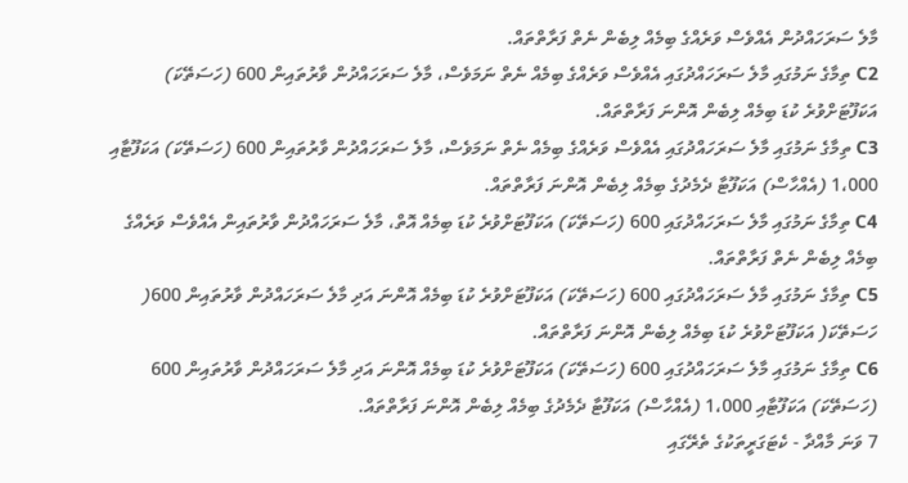މާލެ ސަރަހައްދުން އެއްވެސް ވަރެއްގެ ބިމެއް ލިބެން ނެތް ފަރާތްތައް.
C2 ތިމާގެ ނަމުގައި މާލެ ސަރަހައްދުގައި އެއްވެސް ވަރެއްގެ ބިމެއް ނެތް ނަމަވެސް، މާލެ ސަރަހައްދުން ވާރުތައިން 600 (ހަސަތޭކަ) އަކަފޫޓަށްވުރެ ކުޑަ ބިމެއް ލިބެން އޮންނަ ފަރާތްތައް.
C3 ތިމާގެ ނަމުގައި މާލެ ސަރަހައްދުގައި އެއްވެސް ވަރެއްގެ ބިމެއް ނެތް ނަމަވެސް، މާލެ ސަރަހައްދުން ވާރުތައިން 600 (ހަސަތޭކަ) އަކަފޫޓާއި 1،000 (އެއްހާސް) އަކަފޫޓާ ދެމެދުގެ ބިމެއް ލިބެން އޮންނަ ފަރާތްތައް.
C4 ތިމާގެ ނަމުގައި މާލެ ސަރަހައްދުގައި 600 (ހަސަތޭކަ) އަކަފޫޓަށްވުރެ ކުޑަ ބިމެއް އޮތް، މާލެ ސަރަހައްދުން ވާރުތައިން އެއްވެސް ވަރެއްގެ ބިމެއް ލިބެން ނެތް ފަރާތްތައް.
C5 ތިމާގެ ނަމުގައި މާލެ ސަރަހައްދުގައި 600 (ހަސަތޭކަ) އަކަފޫޓަށްވުރެ ކުޑަ ބިމެއް އޮންނަ އަދި މާލެ ސަރަހައްދުން ވާރުތައިން 600( ހަސަތޭކަ( އަކަފޫޓަށްވުރެ ކުޑަ ބިމެއް ލިބެން އޮންނަ ފަރާތްތައް.
C6 ތިމާގެ ނަމުގައި މާލެ ސަރަހައްދުގައި 600 (ހަސަތޭކަ) އަކަފޫޓަށްވުރެ ކުޑަ ބިމެއް އޮންނަ އަދި މާލެ ސަރަހައްދުން ވާރުތައިން 600 (ހަސަތޭކަ) އަކަފޫޓާއި 1،000 (އެއްހާސް) އަކަފޫޓާ ދެމެދުގެ ބިމެއް ލިބެން އޮންނަ ފަރާތްތައް.
7 ވަނަ މާއްދާ - ކެޓަގަރީތަކުގެ ތެރޭގައި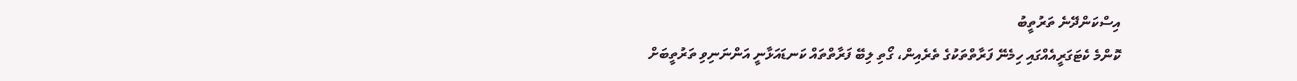އިސްކަންދޭނެ ތަރުތީބު
ކޮންމެ ކެޓަގަރީއެއްގައި ހިމެނޭ ފަރާތްތަކުގެ ތެރެއިން، ގޯތި ލިބޭ ފަރާތްތައް ކަނޑައަޅާނީ އަންނަނިވި ތަރުތީބަށް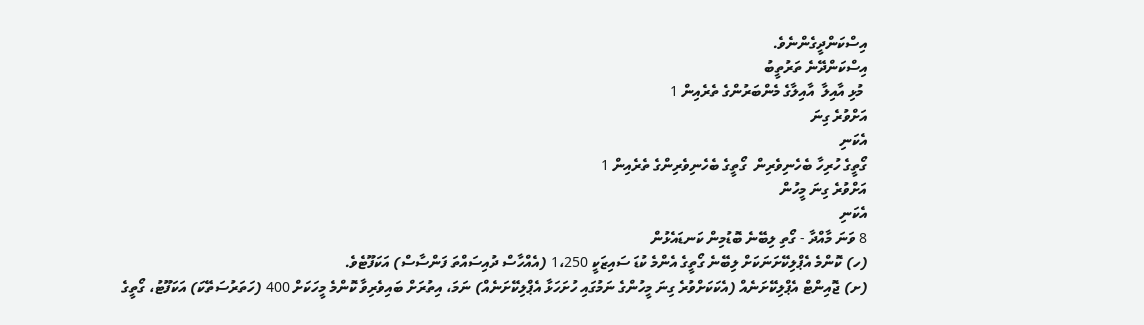އިސްކަންދީގެންނެވެ.
އިސްކަންދޭނެ ތަރުތީބު
 މުޅި އާއިލާ  އާއިލާގެ މެންބަރުންގެ ތެރެއިން 1
އަށްވުރެ ގިނަ
އެކަނި
ގޯތީގެ ހުރިހާ ބެހެނިވެރިން  ގޯތީގެ ބެހެނިވެރިންގެ ތެރެއިން 1
އަށްވުރެ ގިނަ މީހުން
އެކަނި
8 ވަނަ މާއްދާ - ގޯތި ލިބޭނެ ބޮޑުމިން ކަނޑައެޅުން
(ހ) ކޮންމެ އެޕްލިކޭށަނަކަށް ލިބޭނެ ގޯތީގެ އެންމެ ކުޑަ ސައިޒަކީ 1،250 (އެއްހާސް ދުއިސައްތަ ފަންސާސް) އަކަފޫޓެވެ.
(ށ) ޖޮއިންޓް އެޕްލިކޭށަނެއް (އެކަކަށްވުރެ ގިނަ މީހުންގެ ނަމުގައި ހުށަހަޅާ އެޕްލިކޭށަނެއް) ނަމަ، އިތުރަށް ބައިވެރިވާ ކޮންމެ މީހަކަށް 400 (ހަތަރުސަތޭކަ) އަކަފޫޓު، ގޯތީގެ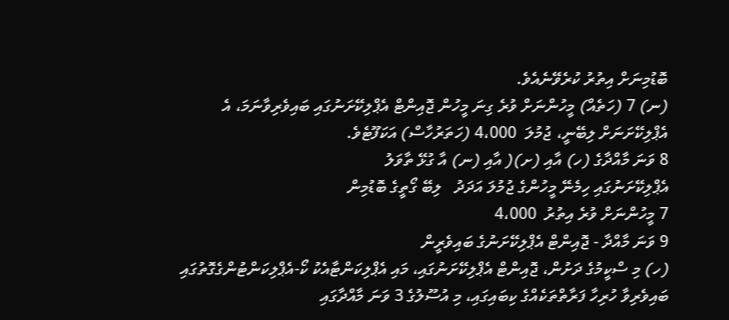ބޮޑުމިނަށް އިތުރު ކުރެވޭނެއެވެ.
(ނ) 7 (ހަތެއް) މީހުންނަށް ވުރެ ގިނަ މީހުން ޖޮއިންޓް އެޕްލިކޭށަނުގައި ބައިވެރިވާނަމަ، އެ އެޕްލިކޭށަނަށް ލިބޭނީ، ޖުމުލަ  4،000 (ހަތަރުހާސް) އަކަފޫޓެވެ.
8 ވަނަ މާއްދާގެ (ހ) އާއި (ށ)( އާއި (ނ) އާ ގުޅޭ ތާވަލު
އެޕްލިކޭށަނުގައި ހިމެނޭ މީހުންގެ ޖުމުލަ އަދަދު   ލިބޭ ގޯތީގެ ބޮޑުމިން
7 މީހުންނަށް ވުރެ އިތުރު  4،000
9 ވަނަ މާއްދާ - ޖޮއިންޓް އެޕްލިކޭށަނުގެ ބައިވެރީން
(ހ) މި ސްކީމުގެ ދަށުން، ޖޮއިންޓް އެޕްލިކޭށަނުގައި، މައި އެޕްލިކަންޓާއެކު ކޯ-އެޕްލިކަންޓުންގެގޮތުގައި ބައިވެރިވާ ހުރިހާ ފަރާތްތަކެއްގެ ކިބައިގައި، މި އުސޫލުގެ 3 ވަނަ މާއްދާގައި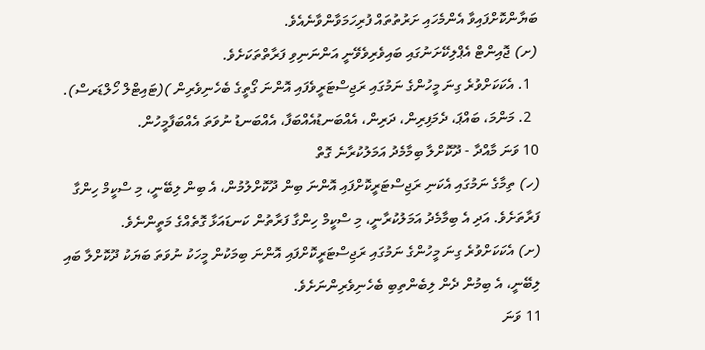ބަޔާންކޮށްފައިވާ އެންމެހައި ށަރުތުތައް ފުރިހަމަވާންވާނެއެވެ.
(ށ) ޖޮއިންޓް އެޕްލިކޭށަނުގައި ބައިވެރިވެވޭނީ އަންނަނިވި ފަރާތްތަކަށެވެ.
  1. އެކަކަށްވުރެ ގިނަ މީހުންގެ ނަމުގައި ރަޖިސްޓަރީވެފައި އޮންނަ ގޯތީގެ ބެހެނިވެރިން )(ޓައިޓްލް ހޯލްޑަރސް).
  2. މަންމަ، ބައްޕަ، ދެމަފިރިން، ދަރިން، އެއްބަނޑުއެއްބަފާ، އެއްބަނޑު ނުވަތަ އެއްބަފާމީހުން.
10 ވަނަ މާއްދާ - ދޫކޮށްލާ ބިމާމެދު އަމަލުކުރާނެ ގޮތް
(ހ) ތިމާގެ ނަމުގައި އެކަނި ރަޖިސްޓަރީކޮށްފައި އޮންނަ ބިން ދޫކޮށްލުމުން، އެ ބިން ލިބޭނީ، މި ސްކީމް ހިންގާ ފަރާތަށެވެ. އަދި އެ ބިމާމެދު އަމަލުކުރާނީ، މި ސްކީމް ހިންގާ ފަރާތުން ކަނޑައަޅާ ގޮތެއްގެ މަތީންނެވެ.
(ށ) އެކަކަށްވުރެ ގިނަ މީހުންގެ ނަމުގައި ރަޖިސްޓަރީކޮށްފައި އޮންނަ ބިމަކުން މީހަކު ނުވަތަ ބަޔަކު ދޫކޮށްލާ ބައި ލިބޭނީ، އެ ބިމުން ދެން ލިބެންތިބި ބެހެނިވެރިންނަށެވެ.
11 ވަނަ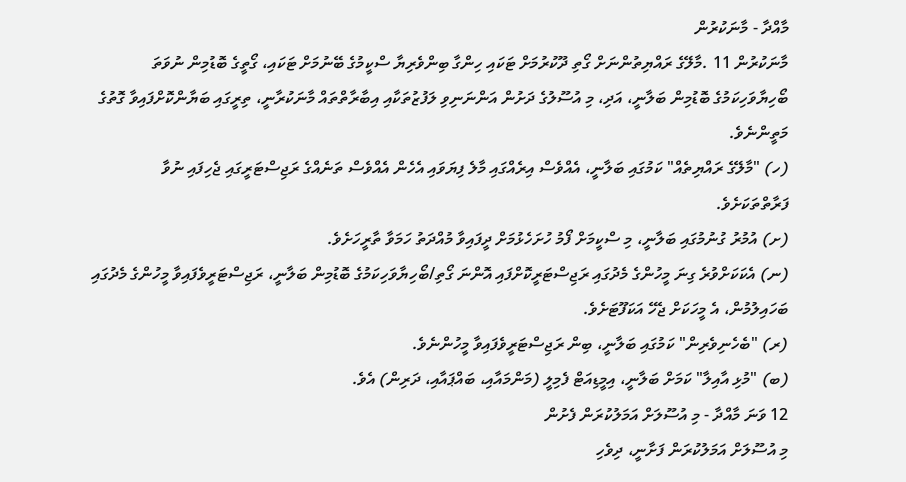މާއްދާ - މާނަކުރުން
މާނަކުރުން 11 .މާލޭގެ ރައްޔިތުންނަށް ގޯތި ދޫކުރުމަށް ޓަކައި ހިންގާ ބިންވެރިޔާ ސްކީމުގެ ބޭނުމަށް ޓަކައި، ގޯތީގެ ބޮޑުމިން ނުވަތަ ބޯހިޔާވަހިކަމުގެ ބޮޑުމިން ބަލާނީ، އަދި، މި އުސޫލުގެ ދަށުން އަންނަނިވި ލަފުޒުތަކާއި އިބާރާތްތައް މާނަކުރާނީ، ތިރީގައި ބަޔާންކޮށްފައިވާ ގޮތުގެ މަތީންނެވެ.
(ހ) "މާލޭގެ ރައްޔިތެއް" ކަމުގައި ބަލާނީ، އެއްވެސް އިރެއްގައި މާލެ ފިޔަވައި އެހެން އެއްވެސް ތަނެއްގެ ރަޖިސްޓަރީގައި ޖެހިފައި ނުވާ ފަރާތްތަކަށެވެ.
(ށ) އުމުރު ގުނުމުގައި ބަލާނީ، މި ސްކީމަށް ފޯމު ހުށަހެޅުމަށް ދީފައިވާ މުއްދަތު ހަމަވާ ތާރީހަށެވެ.
(ނ) އެކަކަށްވުރެ ގިނަ މީހުންގެ މެދުގައި ރަޖިސްޓަރީކޮށްފައި އޮންނަ ގޯތި/ބޯހިޔާވަހިކަމުގެ ބޮޑުމިން ބަލާނީ، ރަޖިސްޓަރީވެފައިވާ މީހުންގެ މެދުގައި ބަހައިލުމުން، އެ މީހަކަށް ޖެހޭ އަކަފޫޓަށެވެ.
(ރ) "ބެހެނިވެރިން" ކަމުގައި ބަލާނީ، ބިން ރަޖިސްޓަރީވެފައިވާ މީހުންނެވެ.
(ބ) "މުޅި އާއިލާ" ކަމަށް ބަލާނީ، އިމީޑިއަޓް ފެމިލީ (މަންމައާއި، ބައްޕައާއި، ދަރިން) އެވެ.
12 ވަނަ މާއްދާ - މި އުސޫލަށް އަމަލުކުރަން ފެށުން
މި އުސޫލަށް އަމަލުކުރަން ފަށާނީ، ދިވެހި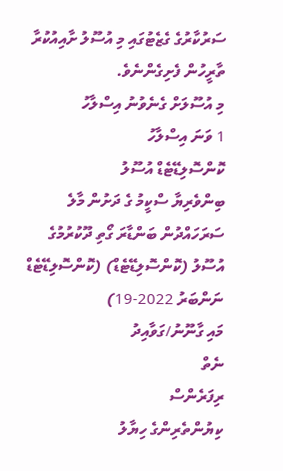ސަރުކާރުގެ ގެޒެޓުގައި މި އުސޫލު ށާއިއުކުރާ ތާރީހުން ފެށިގެންނެވެ.
މި އުސޫލަށް ގެނެވުނު އިސްލާހު
1 ވަނަ އިސްލާހު
ކޮންސޮލިޑޭޓެޑް އުސޫލު
ބިންވެރިޔާ ސްކީމު ގެ ދަށުން މާލެ ސަރަހައްދުން ބަންޑާރަ ގޯތި ދޫކުރުމުގެ އުސޫލު (ކޮންސޮލިޑޭޓެޑް) (ކޮންސޮލިޑޭޓެޑް ނަންބަރު 2022-19)
މައި ގާނޫނު/ގަވާއިދު
ނެތް
ރިފަރެންސް
ކިޔުންތެރިންގެ ހިޔާލު